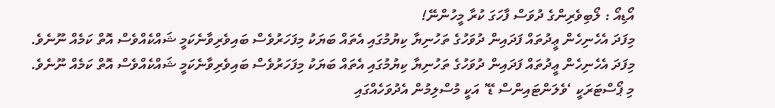އޯޑިއޯ : ލޯބިވެރިންގެ ދުވަސް ފާހަގަ ކުރާ މީހުންނޭ!
މިފަދަ އެހެނިހެން ޢީދުތައް ފަދައިން ދުވަހުގެ ތަހުނިޔާ ކިޔުމުގައި އެތައް ބަޔަކު މިފަހަރުވެސް ބައިވެރިވާނެކަމީ ޝައްކެއްވެސް އޮތް ކަމެއް ނޫނެވެ.
މިފަދަ އެހެނިހެން ޢީދުތައް ފަދައިން ދުވަހުގެ ތަހުނިޔާ ކިޔުމުގައި އެތައް ބަޔަކު މިފަހަރުވެސް ބައިވެރިވާނެކަމީ ޝައްކެއްވެސް އޮތް ކަމެއް ނޫނެވެ.
މި ޕޯސްޓަރަކީ ‘ވެލަންޓައިންސް ޑޭ’ އަކީ މުސްލިމުން އެދުވަހެއްގައި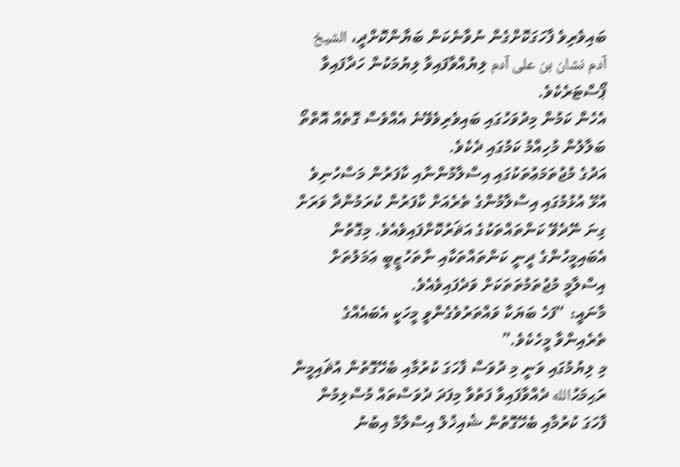ބައިވެރިވެ ފާހަގަކޮށްގެން ނުވާނެކަން ބަޔާންކޮށްދީ، الشيخ آدم نشان بن على آدم ލިޔުއްވާފައިވާ ލިޔުމަކުން ހަދާފައިވާ ޕޯސްޓަރެކެވެ.
އެހެން ކަމުން މިދުވަހުގައި ބައިވެރިވެވޭނެ އެއްވެސް ގޮތެއް އޮތްތޯ ބަލާލުން މުހިއްމު ކަމުގައި ދެކެވެ.
އަދުގެ މުޖުތަމަޢުތަކުގައި އިސްލާމުންނާއި ކާފަރުން މަސްހުނިވެ އުޅޭ އުޅުމުގައި އިސްލާމުންގެ ތެރެއަށް ކާފަރުން ކުރަމުންދާ ވަރަށް ގިނަ ނޭދެވޭ ކަންތައްތަކުގެ އަޘަރުކޮށްފައިވެއެވެ. މިގޮތުން އެބައިމީހުންގެ ދީނީ ކަންތައްތަކާއި ނާތަހުޒީބީ ޢަމަލުތަށް އިސްލާމީ މުޖުތަމުތަތަކަށް ވަދެފައިވެއެވެ.
މާނައީ: “ފަހެ ބަޔަކާ ވައްތަރުވެގެންވީ މީހަކީ އެބައެއްގެ ތެރެއިންވާ މީހެކެވެ.”
މި ލިޔުމުގައި ވަނީ މި ދުވަސް ފާހަގަ ކުރުމާއި ބެހޭގޮތުން އުޘައިމީން ރަޙިމަޙުالله ދެއްވާފައިވާ ފަތުވާ މިފަދަ ދުވަސްތައް މުސްލިމުން ފާހަގަ ކުރުމާއި ބެހޭގޮތުން ޝެއިޚުލް އިސްލާމް އިބުނު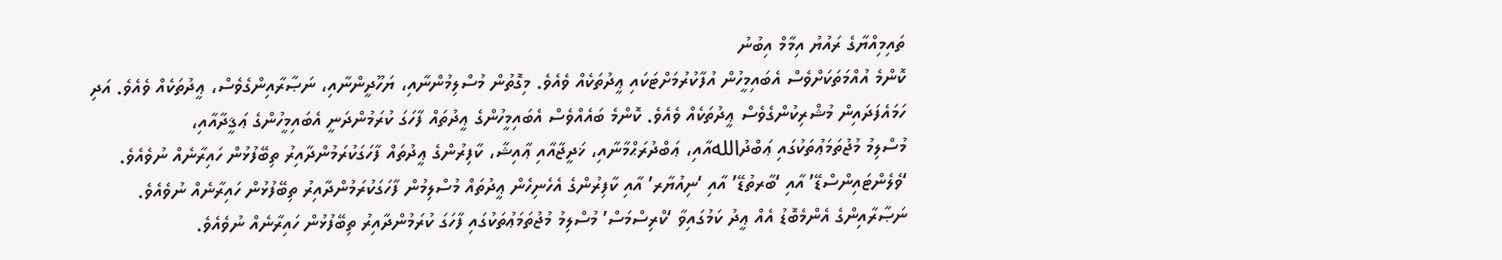ތައިމިއްޔާގެ ރައުޔު އިމާމް އިބުނު
ކޮންމެ އުއްމަތަކަށްވެސް އެބައިމީހުން އުފާކުރުމަށްޓަކައި ޢީދުތަކެއް ވެއެވެ. މިގޮތުން މުސްލިމުންނާއި، ޔަހޫދީންނާއި، ނަޞާރާއިންގެވެސް، ޢީދުތަކެއް ވެއެވެ. އަދި ހަމައެފަދައިން މުޝްރިކުންގެވެސް ޢީދުތަކެއް ވެއެވެ. ކޮންމެ ބައެއްވެސް އެބައިމީހުންގެ ޢީދުތައް ފާހަގަ ކުރަމުންދަނީ އެބައިމީހުންގެ ޢަޤީދާއާއި،
މުސްލިމު މުޖުތަމަޢުތަކުގައި ޢަބްދުاللهއާއި، ޢަބްދުރަޙްމާނާއި، ޚަދީޖާއާއި ޢާއިޝާ، ކާފިރުންގެ ޢީދުތައް ފާހަގަކުރަމުންދާއިރު ތިބޭފުޅުން ހައިރާނެއް ނުވެއެވެ. ‘ވެލެންޓައިންސްޑޭ’ އާއި ‘ބާރތުޑޭ’ އާއި ‘ނިއުޔާރ’ އާއި ކާފިރުންގެ އެހެނިހެން ޢީދުތައް މުސްލިމުން ފާހަގަކުރަމުންދާއިރު ތިބޭފުޅުން ހައިރާނެއް ނުވެއެވެ. ނަޞާރާއިންގެ އެންމެބޮޑު އެއް ޢީދު ކަމުގައިވާ ‘ކްރިސްމަސް’ މުސްލިމު މުޖުތަމަޢުތަކުގައި ފާހަގަ ކުރަމުންދާއިރު ތިބޭފުޅުން ހައިރާނެއް ނުވެއެވެ.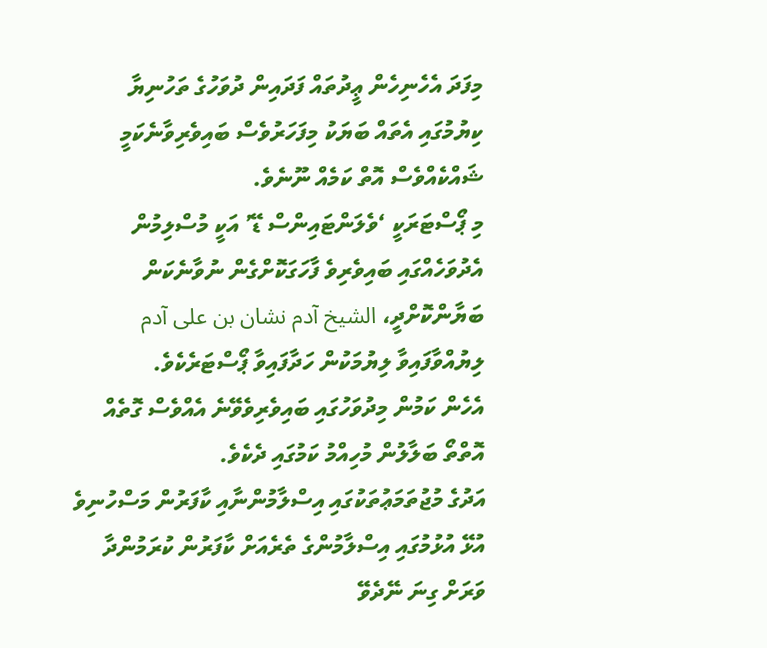މިފަދަ އެހެނިހެން ޢީދުތައް ފަދައިން ދުވަހުގެ ތަހުނިޔާ ކިޔުމުގައި އެތައް ބަޔަކު މިފަހަރުވެސް ބައިވެރިވާނެކަމީ ޝައްކެއްވެސް އޮތް ކަމެއް ނޫނެވެ.
މި ޕޯސްޓަރަކީ ‘ވެލަންޓައިންސް ޑޭ’ އަކީ މުސްލިމުން އެދުވަހެއްގައި ބައިވެރިވެ ފާހަގަކޮށްގެން ނުވާނެކަން ބަޔާންކޮށްދީ، الشيخ آدم نشان بن على آدم ލިޔުއްވާފައިވާ ލިޔުމަކުން ހަދާފައިވާ ޕޯސްޓަރެކެވެ.
އެހެން ކަމުން މިދުވަހުގައި ބައިވެރިވެވޭނެ އެއްވެސް ގޮތެއް އޮތްތޯ ބަލާލުން މުހިއްމު ކަމުގައި ދެކެވެ.
އަދުގެ މުޖުތަމަޢުތަކުގައި އިސްލާމުންނާއި ކާފަރުން މަސްހުނިވެ އުޅޭ އުޅުމުގައި އިސްލާމުންގެ ތެރެއަށް ކާފަރުން ކުރަމުންދާ ވަރަށް ގިނަ ނޭދެވޭ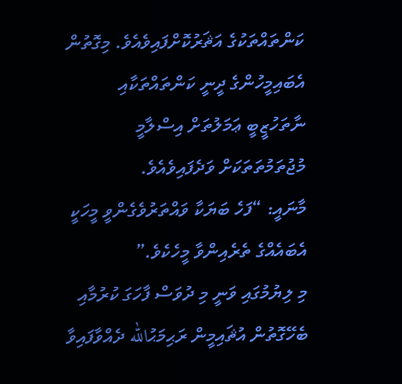ކަންތައްތަކުގެ އަޘަރުކޮށްފައިވެއެވެ. މިގޮތުން އެބައިމީހުންގެ ދީނީ ކަންތައްތަކާއި ނާތަހުޒީބީ ޢަމަލުތަށް އިސްލާމީ މުޖުތަމުތަތަކަށް ވަދެފައިވެއެވެ.
މާނައީ: “ފަހެ ބަޔަކާ ވައްތަރުވެގެންވީ މީހަކީ އެބައެއްގެ ތެރެއިންވާ މީހެކެވެ.”
މި ލިޔުމުގައި ވަނީ މި ދުވަސް ފާހަގަ ކުރުމާއި ބެހޭގޮތުން އުޘައިމީން ރަޙިމަޙުالله ދެއްވާފައިވާ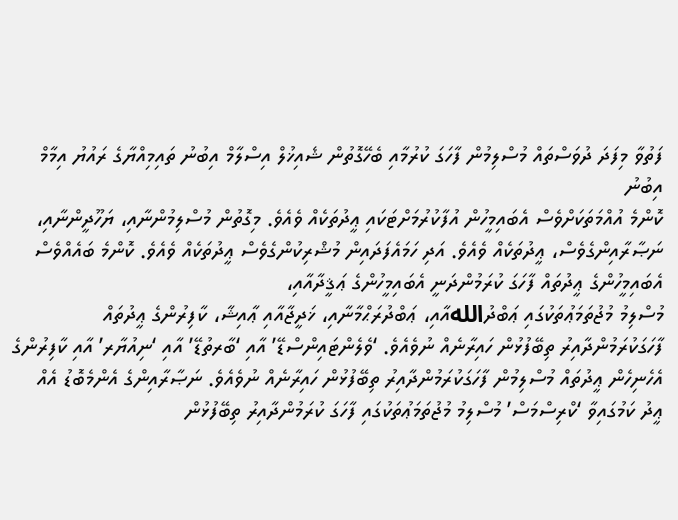ފަތުވާ މިފަދަ ދުވަސްތައް މުސްލިމުން ފާހަގަ ކުރުމާއި ބެހޭގޮތުން ޝެއިޚުލް އިސްލާމް އިބުނު ތައިމިއްޔާގެ ރައުޔު އިމާމް އިބުނު
ކޮންމެ އުއްމަތަކަށްވެސް އެބައިމީހުން އުފާކުރުމަށްޓަކައި ޢީދުތަކެއް ވެއެވެ. މިގޮތުން މުސްލިމުންނާއި، ޔަހޫދީންނާއި، ނަޞާރާއިންގެވެސް، ޢީދުތަކެއް ވެއެވެ. އަދި ހަމައެފަދައިން މުޝްރިކުންގެވެސް ޢީދުތަކެއް ވެއެވެ. ކޮންމެ ބައެއްވެސް އެބައިމީހުންގެ ޢީދުތައް ފާހަގަ ކުރަމުންދަނީ އެބައިމީހުންގެ ޢަޤީދާއާއި،
މުސްލިމު މުޖުތަމަޢުތަކުގައި ޢަބްދުاللهއާއި، ޢަބްދުރަޙްމާނާއި، ޚަދީޖާއާއި ޢާއިޝާ، ކާފިރުންގެ ޢީދުތައް ފާހަގަކުރަމުންދާއިރު ތިބޭފުޅުން ހައިރާނެއް ނުވެއެވެ. ‘ވެލެންޓައިންސްޑޭ’ އާއި ‘ބާރތުޑޭ’ އާއި ‘ނިއުޔާރ’ އާއި ކާފިރުންގެ އެހެނިހެން ޢީދުތައް މުސްލިމުން ފާހަގަކުރަމުންދާއިރު ތިބޭފުޅުން ހައިރާނެއް ނުވެއެވެ. ނަޞާރާއިންގެ އެންމެބޮޑު އެއް ޢީދު ކަމުގައިވާ ‘ކްރިސްމަސް’ މުސްލިމު މުޖުތަމަޢުތަކުގައި ފާހަގަ ކުރަމުންދާއިރު ތިބޭފުޅުން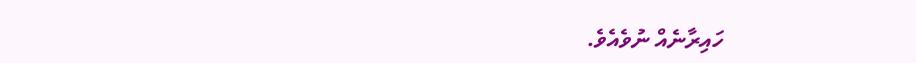ހައިރާނެއް ނުވެއެވެ.